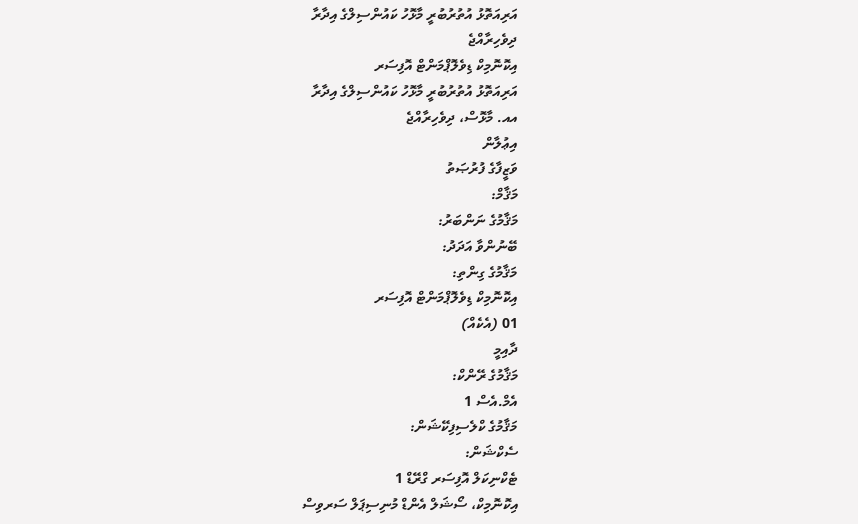އަރިއަތޮޅު އުތުރުބުރީ މާޅޮހު ކައުންސިލްގެ އިދާރާ
ދިވެހިރާއްޖެ
އިކޮނޮމިކް ޑިވެލޮޕްމަންޓް އޮފިސަރ
އަރިއަތޮޅު އުތުރުބުރީ މާޅޮހު ކައުންސިލްގެ އިދާރާ
އއ. މާޅޮސް، ދިވެހިރާއްޖެ
އިޢުލާން
ވަޒީފާގެ ފުރުޞަތު
މަޤާމް:
މަޤާމުގެ ނަންބަރު:
ބޭނުންވާ އަދަދު:
މަޤާމުގެ ގިންތި:
އިކޮނޮމިކް ޑިވެލޮޕްމަންޓް އޮފިސަރ
01 (އެކެއް)
ދާއިމީ
މަޤާމުގެ ރޭންކް:
އެމް.އެސް 1
މަޤާމުގެ ކްލެސިފިކޭޝަން:
ސެކްޝަން:
ޓެކްނިކަލް އޮފިސަރ ގްރޭޑް 1
އިކޮނޮމިކް، ސޯޝަލް އެންޑް މުނިސިޕަލް ސަރވިސް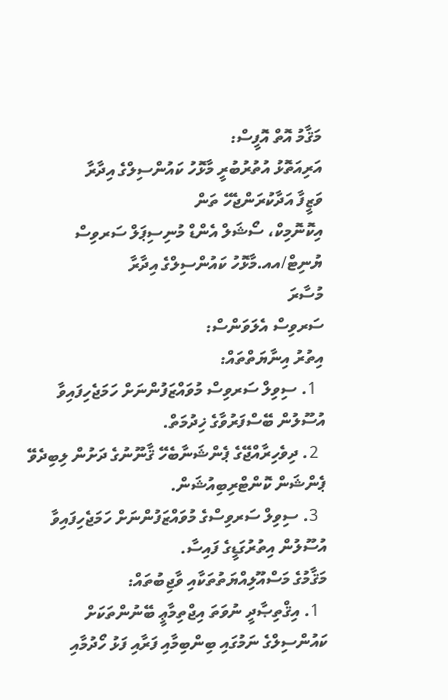މަޤާމު އޮތް އޮފީސް:
އަރިއަތޮޅު އުތުރުބުރީ މާޅޮހު ކައުންސިލްގެ އިދާރާ
ވަޒީފާ އަދާކުރަންޖެހޭ ތަން
އިކޮނޮމިކް، ސޯޝަލް އެންޑް މުނިސިޕަލް ސަރވިސް ޔުނިޓް/އއ.މާޅޮހު ކައުންސިލްގެ އިދާރާ
މުސާރަ
ސަރވިސް އެލަވަންސް:
އިތުރު އިނާޔަތްތައް:
  1. ސިވިލް ސަރވިސް މުވައްޒަފުންނަށް ހަމަޖެހިފައިވާ އުސޫލުން ބޭސްފަރުވާގެ ޚިދުމަތް.
  2. ދިވެހިރާއްޖޭގެ ޕެންޝަނާބެހޭ ޤާނޫނުގެ ދަށުން ލިބިދެވޭ ޕެންޝަން ކޮންޓްރިބިއުޝަން.
  3. ސިވިލް ސަރވިސްގެ މުވައްޒަފުންނަށް ހަމަޖެހިފައިވާ އުސޫލުން އިތުރުގަޑީގެ ފައިސާ.
މަޤާމުގެ މަސްއޫލިއްޔަތުތަކާއި ވާޖިބުތައް:
  1. އިޤްތިޞާދީ ނުވަތަ އިޖްތިމާޢީ ބޭނުންތަކަށް ކައުންސިލްގެ ނަމުގައި ބިންބިމާއި ފަރާއި ފަޅު ހޯދުމާއި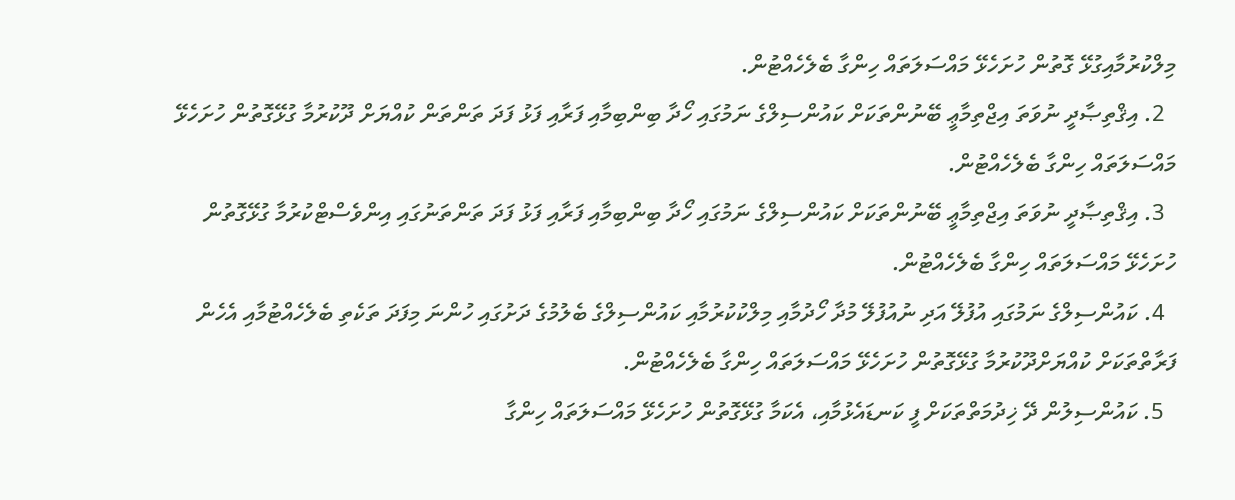މިލްކުރުމާއިގުޅޭ ގޮތުން ހުށަހެޅޭ މައްސަލަތައް ހިންގާ ބެލެހެއްޓުން.
  2. އިޤްތިޞާދީ ނުވަތަ އިޖްތިމާޢީ ބޭނުންތަކަށް ކައުންސިލްގެ ނަމުގައި ހޯދާ ބިންބިމާއި ފަރާއި ފަޅު ފަދަ ތަންތަން ކުއްޔަށް ދޫކުރުމާ ގުޅޭގޮތުން ހުށަހެޅޭ މައްސަލަތައް ހިންގާ ބެލެހެއްޓުން.
  3. އިޤްތިޞާދީ ނުވަތަ އިޖްތިމާޢީ ބޭނުންތަކަށް ކައުންސިލްގެ ނަމުގައި ހޯދާ ބިންބިމާއި ފަރާއި ފަޅު ފަދަ ތަންތަނުގައި އިންވެސްޓްކުރުމާ ގުޅޭގޮތުން ހުށަހެޅޭ މައްސަލަތައް ހިންގާ ބެލެހެއްޓުން.
  4. ކައުންސިލްގެ ނަމުގައި އުފުލޭ އަދި ނުއުފުލޭ މުދާ ހޯދުމާއި މިލްކުކުރުމާއި ކައުންސިލްގެ ބެލުމުގެ ދަށުގައި ހުންނަ މިފަދަ ތަކެތި ބެލެހެއްޓުމާއި އެހެން ފަރާތްތަކަށް ކުއްޔަށްދޫކުރުމާ ގުޅޭގޮތުން ހުށަހެޅޭ މައްސަލަތައް ހިންގާ ބެލެހެއްޓުން.
  5. ކައުންސިލުން ދޭ ޚިދުމަތްތަކަށް ފީ ކަނޑައެޅުމާއި، އެކަމާ ގުޅޭގޮތުން ހުށަހެޅޭ މައްސަލަތައް ހިންގާ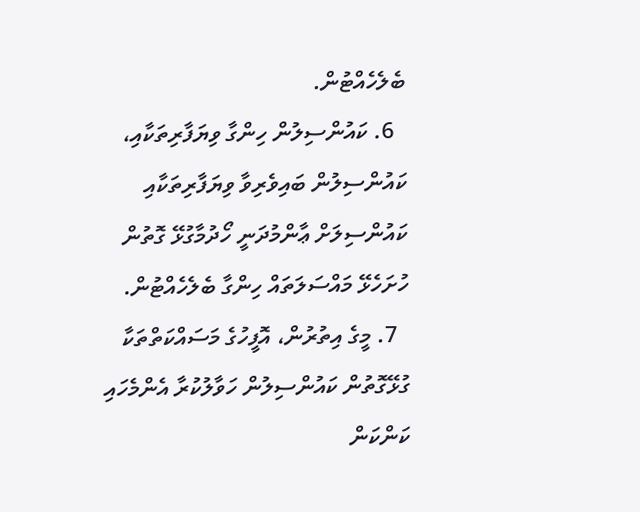ބެލެހެއްޓުން.
  6. ކައުންސިލުން ހިންގާ ވިޔަފާރިތަކާއި، ކައުންސިލުން ބައިވެރިވާ ވިޔަފާރިތަކާއި ކައުންސިލަށް ޢާންމުދަނީ ހޯދުމާގުޅޭ ގޮތުން ހުށަހެޅޭ މައްސަލަތައް ހިންގާ ބެލެހެއްޓުން.
  7. މީގެ އިތުރުން، އޮފީހުގެ މަސައްކަތްތަކާ ގުޅޭގޮތުން ކައުންސިލުން ހަވާލުކުރާ އެންމެހައި ކަންކަން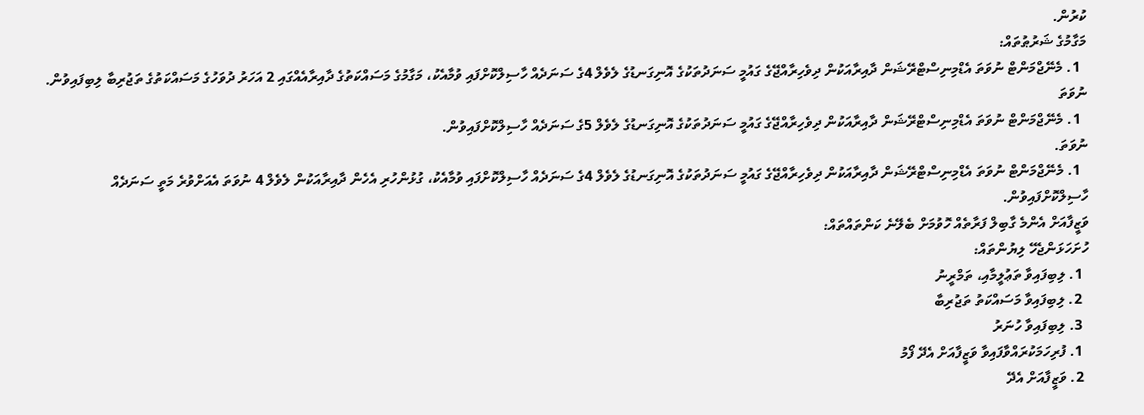ކުރުން.
މަގާމުގެ ޝަރުޠުތައް:
  1. މެނޭޖްމަންޓް ނުވަތަ އެޑްމިނިސްޓްރޭޝަން ދާއިރާއަކުން ދިވެހިރާއްޖޭގެ ގައުމީ ސަނަދުތަކުގެ އޮނިގަނޑުގެ ލެވެލް 4ގެ ސަނަދެއް ހާސިލްކޮށްފައި ވުމާއެކު، މަގާމުގެ މަސައްކަތުގެ ދާއިރާއެއްގައި 2 އަހަރު ދުވަހުގެ މަސައްކަތުގެ ތަޖުރިބާ ލިބިފައިވުން.
ނުވަތަ
  1. މެނޭޖްމަންޓް ނުވަތަ އެޑްމިނިސްޓްރޭޝަން ދާއިރާއަކުން ދިވެހިރާއްޖޭގެ ގައުމީ ސަނަދުތަކުގެ އޮނިގަނޑުގެ ލެވެލް 5ގެ ސަނަދެއް ހާސިލްކޮށްފައިވުން.
ނުވަތަ.
  1. މެނޭޖްމަންޓް ނުވަތަ އެޑްމިނިސްޓްރޭޝަން ދާއިރާއަކުން ދިވެހިރާއްޖޭގެ ގައުމީ ސަނަދުތަކުގެ އޮނިގަނޑުގެ ލެވެލް 4ގެ ސަނަދެއް ހާސިލްކޮށްފައި ވުމާއެކު، ގުޅުންހުރި އެހެން ދާއިރާއަކުން ލެވެލް 4 ނުވަތަ އެއަށްވުރެ މަތީ ސަނަދެއް ހާސިލްކޮށްފައިވުން.
ވަޒީފާއަށް އެންމެ ގާބިލް ފަރާތެއް ހޮވުމަށް ބެލޭނެ ކަންތައްތައް:
ހުށަހަޅަންޖެހޭ ލިޔުންތައް:
  1. ލިބިފައިވާ ތަޢުލީމާއި، ތަމްރީނު
  2. ލިބިފައިވާ މަސައްކަތު ތަޖުރިބާ
  3. ލިބިފައިވާ ހުނަރު
  1. ފުރިހަމަކުރައްވާފައިވާ ވަޒީފާއަށް އެދޭ ފޯމު
  2. ވަޒީފާއަށް އެދޭ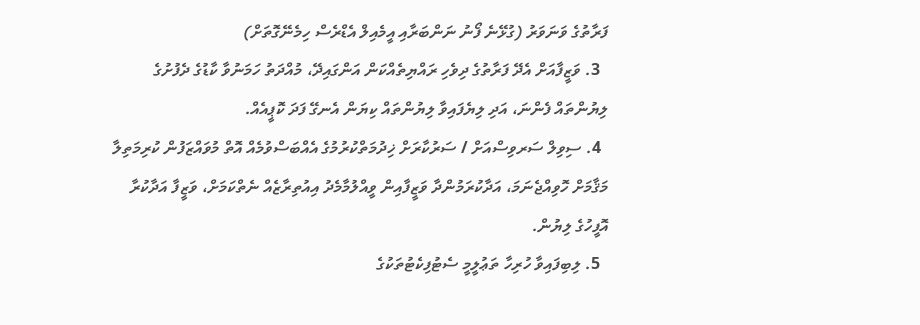ފަރާތުގެ ވަނަވަރު (ގުޅޭނެ ފޯނު ނަންބަރާއި އީމެއިލް އެޑްރެސް ހިމެނޭގޮތަށް)
  3. ވަޒީފާއަށް އެދޭ ފަރާތުގެ ދިވެހި ރައްޔިތެއްކަން އަންގައިދޭ، މުއްދަތު ހަމަނުވާ ކާޑުގެ ދެފުށުގެ ލިޔުންތައް ފެންނަ، އަދި ލިޔެފައިވާ ލިޔުންތައް ކިޔަން އެނގޭ ފަދަ ކޮޕީއެއް.
  4. ސިވިލް ސަރވިސްއަށް / ސަރުކާރަށް ޚިދުމަތްކުރުމުގެ އެއްބަސްވުމެއް އޮތް މުވައްޒަފުން ކުރިމަތިލާ މަޤާމަށް ހޮވިއްޖެނަމަ، އަދާކުރަމުންދާ ވަޒީފާއިން ވީއްލުމާމެދު އިއުތިރާޒެއް ނެތްކަމަށް، ވަޒީފާ އަދާކުރާ އޮފީހުގެ ލިޔުން.
  5. ލިބިފައިވާ ހުރިހާ ތަޢުލީމީ ސެޓުފިކެޓުތަކުގެ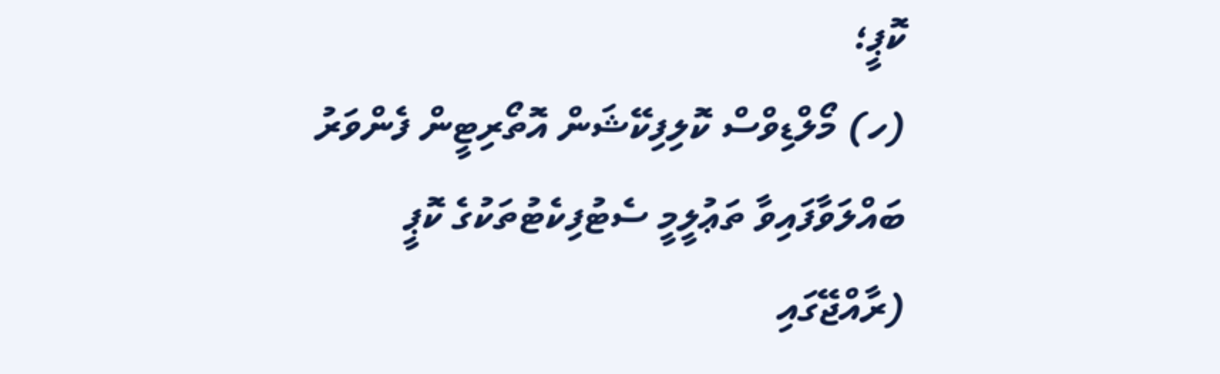ކޮޕީ؛
(ހ) މޯލްޑިވްސް ކޮލިފިކޭޝަން އޮތޯރިޓީން ފެންވަރު ބައްލަވާފައިވާ ތަޢުލީމީ ސެޓުފިކެޓުތަކުގެ ކޮޕީ (ރާއްޖޭގައި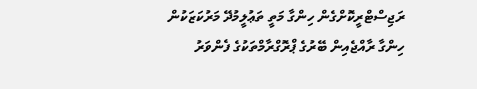ރަޖިސްޓްރީކޮށްގެން ހިންގާ މަތީ ތަޢުލީމުދޭ މަރުކަޒަކުން ހިންގާ ރާއްޖެއިން ބޭރުގެ ޕްރޮގްރާމްތަކުގެ ފެންވަރު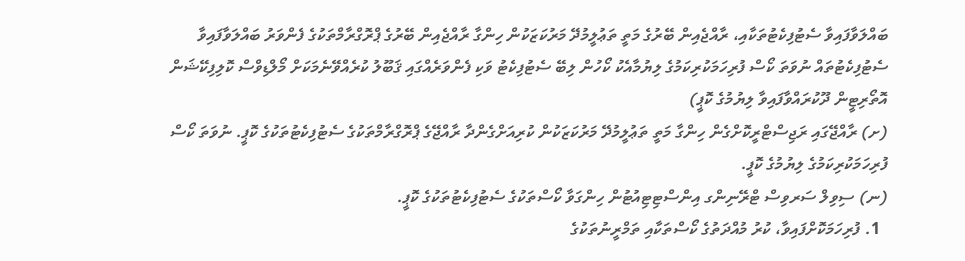ބައްލަވާފައިވާ ސެޓުފިކެޓުތަކާއި، ރާއްޖެއިން ބޭރުގެ މަތީ ތަޢުލީމުދޭ މަރުކަޒަކުން ހިންގާ ރާއްޖެއިން ބޭރުގެ ޕްރޮގްރާމްތަކުގެ ފެންވަރު ބައްލަވާފައިވާ ސެޓުފިކެޓުތައް ނުވަތަ ކޯސް ފުރިހަމަކުރިކަމުގެ ލިޔުމާއެކު ކޯހުން ލިބޭ ސެޓުފިކެޓު ވަކި ފެންވަރެއްގައި ޤަބޫލު ކުރެއްވޭނެމަކަށް މޯލްޑިވްސް ކޮލިފިކޭޝަން އޮތޯރިޓީން ދޫކުރައްވާފައިވާ ލިޔުމުގެ ކޮޕީ)
(ށ) ރާއްޖޭގައި ރަޖިސްޓްރީކޮށްގެން ހިންގާ މަތީ ތަޢުލީމުދޭ މަރުކަޒަކުން ކުރިއަށްގެންދާ ރާއްޖޭގެ ޕްރޮގްރާމްތަކުގެ ސެޓުފިކެޓުތަކުގެ ކޮޕީ. ނުވަތަ ކޯސް ފުރިހަމަކުރިކަމުގެ ލިޔުމުގެ ކޮޕީ.
(ނ) ސިވިލް ސަރވިސް ޓްރޭނިންގ އިންސްޓިޓިއުޓުން ހިންގަވާ ކޯސްތަކުގެ ސެޓުފިކެޓުތަކުގެ ކޮޕީ.
  1. ފުރިހަމަކޮށްފައިވާ، ކުރު މުއްދަތުގެ ކޯސްތަކާއި ތަމްރީނުތަކުގެ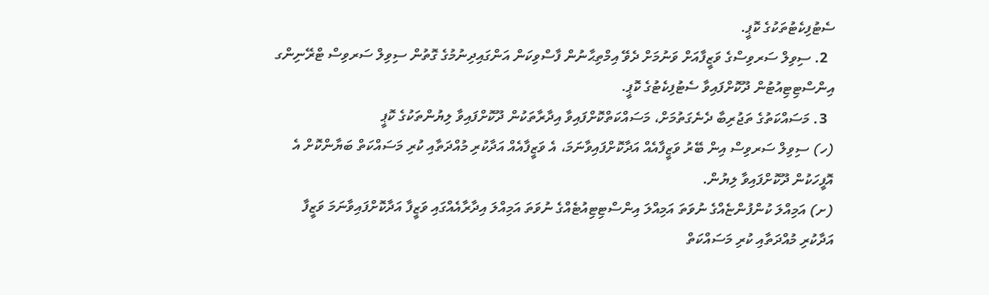ސެޓުފިކެޓުތަކުގެ ކޮޕީ.
  2. ސިވިލް ސަރވިސްގެ ވަޒީފާއަށް ވަނުމަށް ދެވޭ އިމްތިޙާނުން ފާސްވިކަން އަންގައިދިނުމުގެ ގޮތުން ސިވިލް ސަރވިސް ޓްރޭނިންގ އިންސްޓިޓިއުޓުން ދޫކޮށްފައިވާ ސެޓުފިކެޓުގެ ކޮޕީ.
  3. މަސައްކަތުގެ ތަޖުރިބާ ދެނެގަތުމަށް، މަސައްކަތްކޮށްފައިވާ އިދާރާތަކުން ދޫކޮށްފައިވާ ލިޔުންތަކުގެ ކޮޕީ
(ހ) ސިވިލް ސަރވިސް އިން ބޭރު ވަޒީފާއެއް އަދާކޮށްފައިވާނަމަ، އެ ވަޒީފާއެއް އަދާކުރި މުއްދަތާއި ކުރި މަސައްކަތް ބަޔާންކޮށް އެ އޮފީހަކުން ދޫކޮށްފައިވާ ލިޔުން.
(ށ) އަމިއްލަ ކުންފުންޏެއްގެ ނުވަތަ އަމިއްލަ އިންސްޓިޓިއުޓެއްގެ ނުވަތަ އަމިއްލަ އިދާރާއެއްގައި ވަޒީފާ އަދާކޮށްފައިވާނަމަ ވަޒީފާ އަދާކުރި މުއްދަތާއި ކުރި މަސައްކަތް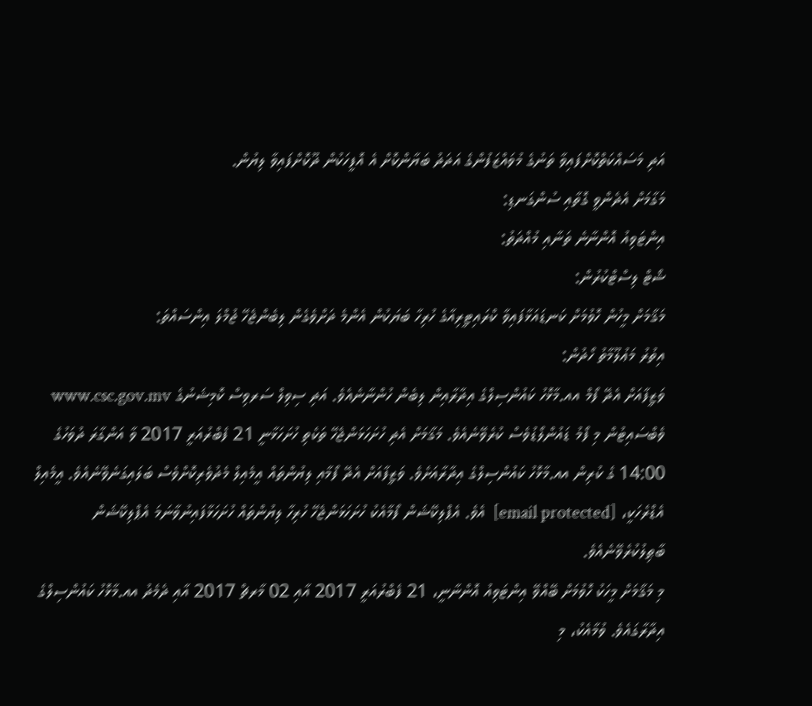އަދި މަސައްކަތްކޮށްފައިވާ ތަނުގެ މުވައްޒަފުންގެ އަދަދު ބަޔާންކޮށް އެ އޮފީހަކުން ދޫކޮށްފައިވާ ލިޔުން.
މަގާމަށް އެދެންވީ ގޮތާއި ސުންގަނޑި:
އިންޓަވިއު އޮންނާނެ ތަނާއި މުއްދަތު:
ޝޯޓް ލިސްޓްކުރުން:
މަޤާމަށް މީހުން ހޮވުމަށް ކަނޑައަޅާފައިވާ ކްރައިޓީރިއާގެ ހުރިހާ ބަޔަކުން އެންމެ ދަށްވެގެން ލިބެންޖެހޭ ޖުމްލަ އިންސައްތަ:
އިތުރު މަޢުލޫމާތު ހޯދުން:
ވަޒީފާއަށް އެދޭ ފޯމް އއ.މާޅޮހު ކައުންސިލްގެ އިދާރާއިން ލިބެން ހުންނާނެއެވެ. އަދި ސިވިލް ސަރވިސް ކޮމިޝަނުގެ www.csc.gov.mv  ވެބްސައިޓުން މި ފޯމު ޑައުންލޯޑުވެސް ކުރެވޭނެއެވެ. މަޤާމަށް އެދި ހުށަހަޅަންޖެހޭ ތަކެތި ހުށަހަޅާނީ 21 ފެބްރުއަރީ 2017 ވާ އަންގާރަ ދުވަހުގެ 14:00 ގެ ކުރިން އއ.މާޅޮހު ކައުންސިލްގެ އިދާރާއަށެވެ. ވަޒީފާއަށް އެދޭ ފޯމާއި ލިޔުންތައް އީމެއިލް މެދުވެރިކޮށްވެސް ބަލައިގަނެވޭނެއެވެ. އީމެއިލް އެޑްރެހަކީ، [email protected]  އެވެ. އެޕްލިކޭޝަން ފޯމާއެކު ހުށަހަޅަންޖެހޭ ހުރިހާ ލިޔުންތައް ހުށަހަޅާފައިނުވާނަމަ އެޕްލިކޭޝަން ބާޠިލުކުރެވޭނެއެވެ.
މި މަޤާމަށް މީހަކު ހޮވުމަށް ބޭއްވޭ އިންޓަވިއު އޮންނާނީ، 21 ފެބްރުއަރީ 2017 އާއި 02 މާރޗް 2017 އާއި ދެމެދު އއ.މާޅޮހު ކައުންސިލްގެ އިދާރާގައެވެ. ވުމާއެކު، މި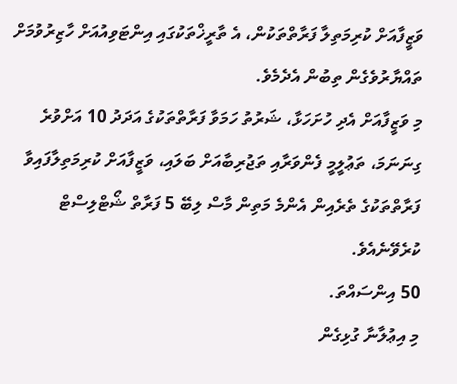ވަޒީފާއަށް ކުރިމަތިލާ ފަރާތްތަކުން، އެ ތާރީޚްތަކުގައި އިންޓަވިއުއަށް ހާޒިރުވުމަށް ތައްޔާރުވެގެން ތިބުން އެދެމެވެ.
މި ވަޒީފާއަށް އެދި ހުށަހަޅާ، ޝަރުތު ހަމަވާ ފަރާތްތަކުގެ އަދަދު 10 އަށްވުރެ ގިނަނަމަ، ތަޢުލީމީ ފެންވަރާއި ތަޖުރިބާއަށް ބަލައި، ވަޒީފާއަށް ކުރިމަތިލާފައިވާ ފަރާތްތަކުގެ ތެރެއިން އެންމެ މަތިން މާސް ލިބޭ 5 ފަރާތް ޝޯޓްލިސްޓް ކުރެވޭނެއެވެ.
50 އިންސައްތަ.
މި އިޢުލާނާ ގުޅިގެން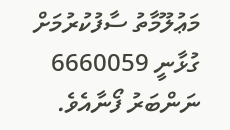މަޢުލޫމާތު ސާފުކުރުމަށް ގުޅާނީ 6660059 ނަންބަރު ފޯނާއެވެ.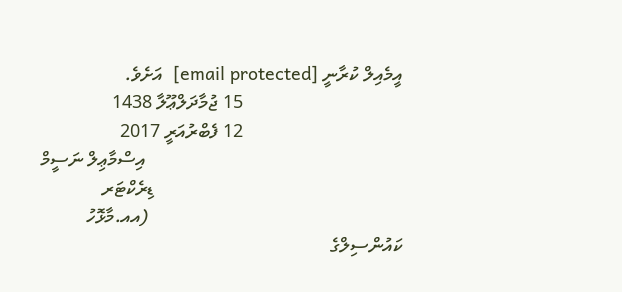އީމެއިލް ކުރާނީ [email protected]  އަށެވެ.
                                  15 ޖުމާދަލްޢޫލާ 1438
                                  12 ފެބްރުއަރީ 2017
                                                       އިސްމާޢިލް ނަސީމް
                                                     ޑިރެކްޓަރ
                                                      (އއ.މާޅޮހު ކައުންސިލްގެ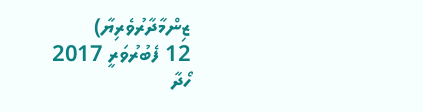ޒިންމާދާރުވެރިޔާ)
12 ފެބުރުވަރީ 2017
ހޯދާ